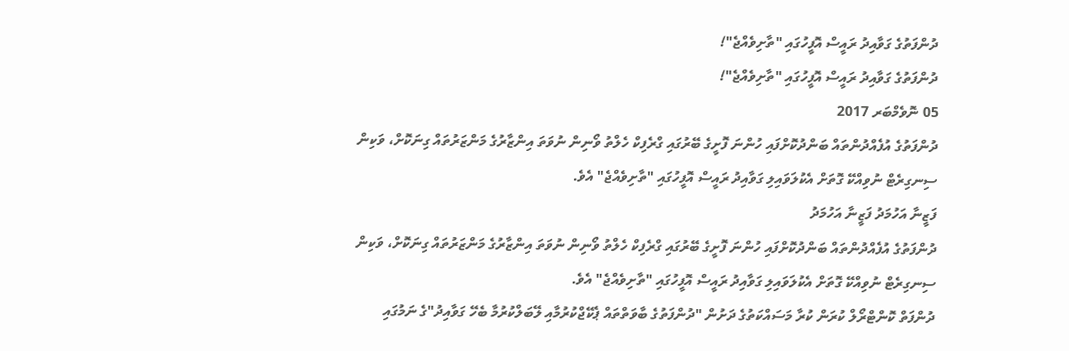ދުންފަތުގެ ގަވާއިދު ރައީސް އޮފީހުގައި "ތާށިވެއްޖެ"!
ދުންފަތުގެ ގަވާއިދު ރައީސް އޮފީހުގައި "ތާށިވެއްޖެ"!
05 ނޮވެމްބަރ 2017
ދުންފަތުގެ އުފެއްދުންތައް ބަންދުކޮށްފައި ހުންނަ ފޮށީގެ ބޭރުގައި ގްރެފިކް ހެލްތު ވޯނިން ނުވަތަ އިންޒާރުގެ މަންޒަރުތައް ގިނަކޮށް، ވަކިން ސިނގިރެޓް ނުވިއްކޭ ގޮތަށް އެކުލަވައިލި ގަވާއިދު ރައީސް އޮފީހުގައި "ތާށިވެއްޖެ" އެވެ.
ފަޒީނާ އަހުމަދު ފަޒީނާ އަހުމަދު
ދުންފަތުގެ އުފެއްދުންތައް ބަންދުކޮށްފައި ހުންނަ ފޮށީގެ ބޭރުގައި ގްރެފިކް ހެލްތު ވޯނިން ނުވަތަ އިންޒާރުގެ މަންޒަރުތައް ގިނަކޮށް، ވަކިން ސިނގިރެޓް ނުވިއްކޭ ގޮތަށް އެކުލަވައިލި ގަވާއިދު ރައީސް އޮފީހުގައި "ތާށިވެއްޖެ" އެވެ.
ދުންފަތް ކޮންޓްރޯލް ކުރަން ކުރާ މަސައްކަތުގެ ދަށުން "ދުންފަތުގެ ބާވަތްތައް ޕެކޭޖްކުރުމާއި ލޭބަލްކުރުމާ ބެހޭ ގަވާއިދު"ގެ ނަމުގައި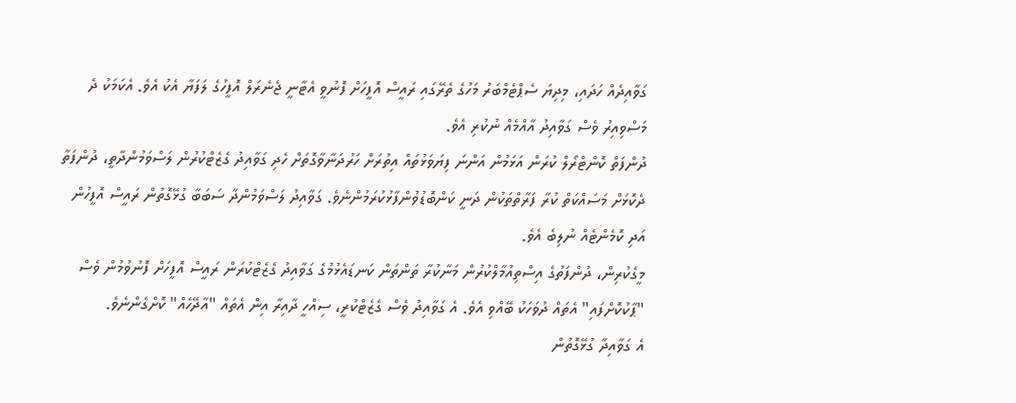ގަވާއިދެއް ހަދައި، މިދިޔަ ސެޕްޓެމްބަރު މަހުގެ ތެރޭގައި ރައީސް އޮފީހަށް ފޮނުވީ އެޓާނީ ޖެނެރަލް އޮފީހުގެ ލަފަޔާ އެކު އެވެ. އެކަމަކު ދެ މަސްވިއިރު ވެސް ގަވާއިދު އާއްމެއް ނުކުރި އެވެ.
ދުންފަތް ކޮންޓްރޯލް ކުރަން އަޅަމުން އަންނަ ފިޔަވަޅުތައް އިތުރަށް ހަރުދަނާވާގޮތަށް ހެދި ގަވާއިދު ގެޒެޓްކުރުން ލަސްވަމުންދާތީ، ދުންފަތާ ދެކޮޅަށް މަސައްކަތް ކުރާ ފަރާތްތަކުން ދަނީ ކަންބޮޑުވުންފާޅުކުރަމުންނެވެ. ގަވާއިދު ލަސްވަމުންދާ ސަބަބާ ގުޅޭގޮތުން ރައީސް އޮފީހުން އަދި ކޮމެންޓެއް ނުލިބެ އެވެ.
މީގެކުރިން، ދުންފަތުގެ އިސްތިއުމާލްކުރުން މަނާކުރާ ތަންތަން ކަނޑައެޅުމުގެ ގަވާއިދު ގެޒެޓްކުރަން ރައީސް އޮފީހަށް ފޮނުވުމުން ވެސް "ޕާކުކޮށްފައި" އެތައް ދުވަހަކު ބޭއްވި އެވެ. އެ ގަވާއިދު ވެސް ގެޒެޓްކުރީ، ސިއްހީ ދާއިރާ އިން އެތައް "އާދޭހެއް" ކޮށްގެންނެވެ.
އެ ގަވާއިދާ ގުޅޭގޮތުން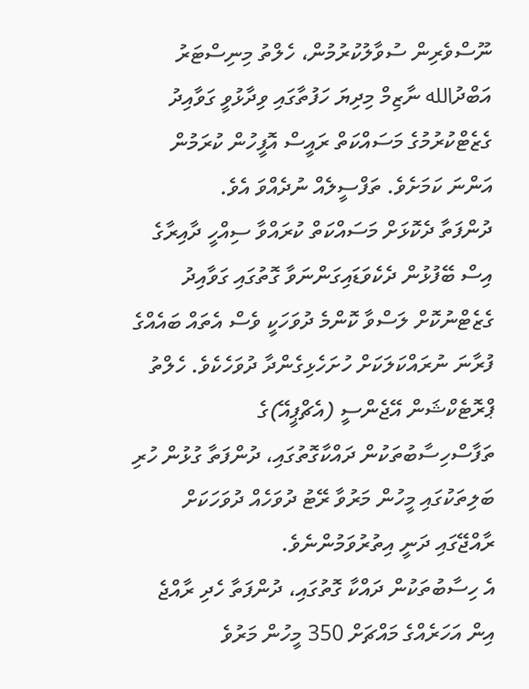ނޫސްވެރިން ސުވާލުކުރުމުން، ހެލްތު މިނިސްޓަރު އަބްދުالله ނާޒިމް މިދިޔަ ހަފުތާގައި ވިދާޅުވީ ގަވާއިދު ގެޒެޓްކުރުމުގެ މަސައްކަތް ރައީސް އޮފީހުން ކުރަމުން އަންނަ ކަމަށެވެ. ތަފްސީލެއް ނުދެއްވަ އެވެ.
ދުންފަތާ ދެކޮޅަށް މަސައްކަތް ކުރައްވާ ސިއްހީ ދާއިރާގެ އިސް ބޭފުޅުން ދެކެވަޑައިގަންނަވާ ގޮތުގައި ގަވާއިދު ގެޒެޓްނުކޮށް ލަސްވާ ކޮންމެ ދުވަހަކީ ވެސް އެތައް ބައެއްގެ ފުރާނަ ނުރައްކަލަކަށް ހުށަހެޅިގެންދާ ދުވަހެކެވެ. ހެލްތު ޕްރޮޓެކްޝަން އޭޖެންސީ (އެޗްޕީއޭ)ގެ ތަފާސްހިސާބުތަކުން ދައްކާގޮތުގައި، ދުންފަތާ ގުޅުން ހުރި ބަލިތަކުގައި މީހުން މަރުވާ ރޭޓު ދުވަހެއް ދުވަހަކަށް ރާއްޖޭގައި ދަނީ އިތުރުވަމުންނެވެ.
އެ ހިސާބުތަކުން ދައްކާ ގޮތުގައި، ދުންފަތާ ހެދި ރާއްޖެ އިން އަހަރެއްގެ މައްޗަށް 350 މީހުން މަރުވެ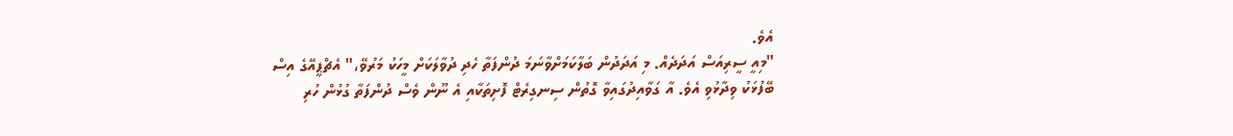އެވެ.
"މިއީ ސީރިއަސް އަދަދެއް. މި އަދަދުން ބަލާކަމަށްވާނަމަ ދުންފަތާ ހެދި ދުވާލަކަށް މީހަކު މަރުވޭ،" އެޗްޕީއޭގެ އިސް ބޭފުޅަކު ވިދާޅުވި އެވެ. އާ ގަވާއިދުގައިވާ ގޮތުން ސިނގިރެޓް ފޮށިތަކާއި އެ ނޫން ވެސް ދުންފަތާ ގުޅުން ހުރި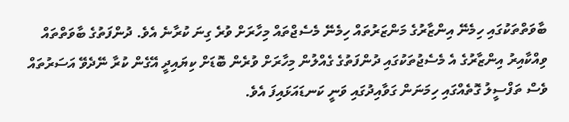ބާވަތްތަކުގައި ހިމެނޭ އިންޒާރުގެ މަންޒަރުތައް ހިމެނޭ މެސެޖްތައް މިހާރަށް ވުރެ ގިނަ ކުރާނެ އެވެ. ދުންފަތުގެ ބާވަތްތައް ވިއްކާއިރު އިންޒާރުގެ އެ މެސެޖުތަކުގައި ދުންފަތުގެ ގެއްލުން މިހާރަށް ވުރެން ބޮޑަށް ކިޔައިދީ އޭގެން ކުރާ ނޭދެވޭ އަސަރުތައް ވެސް ތަފްސީލު ގޮތެއްގައި ހިމަނަން ގަވާއިދުގައި ވަނީ ކަނޑައަޅައިފަ އެވެ.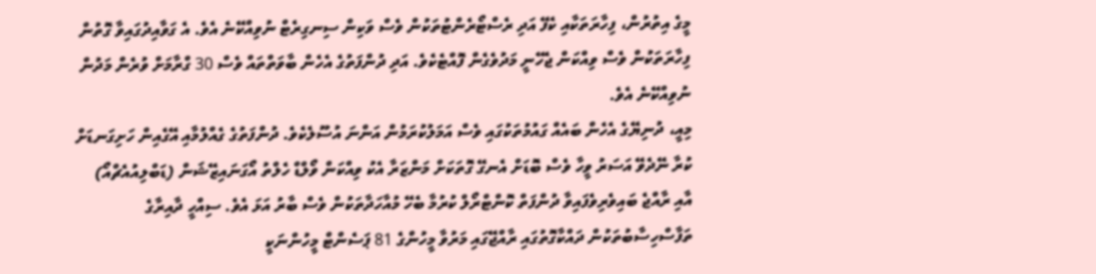މީގެ އިތުރުން، ފިހާރަތަކާއި ކެފޭ އަދި ރެސްޓޯރެންޓުތަކުން ވެސް ވަކިން ސިނގިރެޓް ނުވިއްކޭނެ އެވެ. އެ ގަވާއިދުގައިވާ ގޮތުން ފިހާރަތަކުން ވެސް ވިއްކަން ޖެހޭނީ މަދުވެގެން ފޮއްޓެކެވެ. އަދި ދުންފަތުގެ އެހެން ބާވަތްތައް ވެސް 30 ގްރާމަށް ވުރެން މަދުން ނުވިއްކޭނެ އެވެ.
މިއީ، ދުނިޔޭގެ އެހެން ބައެއް ގައުމުތަކުގައި ވެސް އަމަލުކުރަމުން އަންނަ އުސޫލެކެވެ. ދުންފަތުގެ ގެއްލުމާއި އޭގެއިން ހަށިގަނޑަށް ކުރާ ނޭދެވޭ އަސަރު ވީހާ ވެސް ބޮޑަށް އެނގޭ ގޮތަކަށް މަންޒަރާ އެކު ވިއްކަން ވޯލްޑް ހެލްތު އޯގަނައިޒޭޝަން (ޑަބްލިއުއެޗްއޯ) އާއި ރާއްޖެ ބައިވެރިވެފައިވާ ދުންފަތް ކޮންޓްރޯލް ކުރުމާ ބެހޭ މުއާހަދާތަކުން ވެސް ބާރު އަޅަ އެވެ. ސިއްހީ ދާއިރާގެ ތަފާސްހިސާބުތަކުން ދައްކާގޮތުގައި ރާއްޖޭގައި މަރުވާ މީހުންގެ 81 ޕަސެންޓް މީހުންނަކީ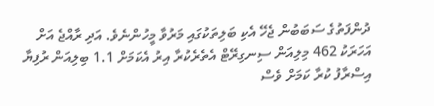ދުންފަތުގެ ސަބަބުން ޖެހޭ އެކި ބަލިތަކުގައި މަރުވާ މީހުންނެވެ. އަދި ރާއްޖެ އަށް އަހަރަކު 462 މިލިއަން ސިނގިރޭޓް އެތެރެކުރާ އިރު އެކަމަށް 1.1 ބިލިއަން ރުފިޔާ އިސްރާފު ކުރާ ކަމަށް ވެސް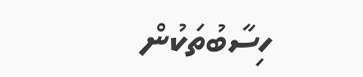ހިސާބުތަކުން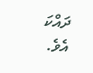ދައްކަ އެވެ.